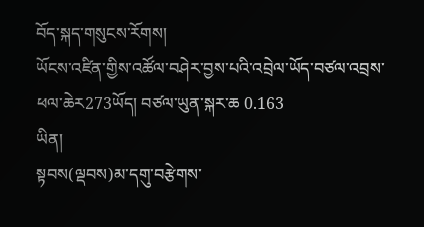བོད་སྐད་གསུངས་རོགས།
ཡོངས་འཛིན་གྱིས་འཚོལ་བཤེར་བྱས་པའི་འབྲེལ་ཡོད་བཙལ་འབྲས་ཕལ་ཆེར273ཡོད། བཙལ་ཡུན་སྐར་ཆ 0.163
ཡིན།
སྟབས(ལྡབས)མ་དགུ་བརྩེགས་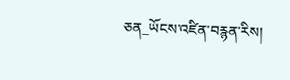ཅན_ཡོངས་འཛིན་བརྙན་རིས།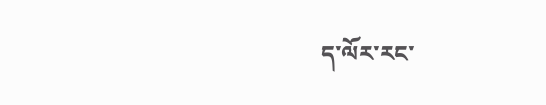ད་ལོར་རང་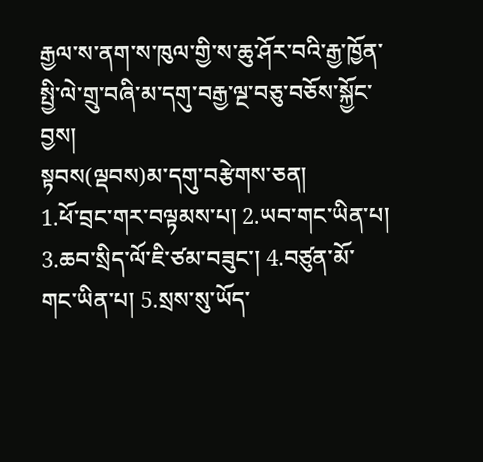རྒྱལ་ས་ནག་ས་ཁུལ་གྱི་ས་ཆུ་ཤོར་བའི་རྒྱ་ཁྱོན་སྤྱི་ལེ་གྲུ་བཞི་མ་དགུ་བརྒྱ་ལྔ་བཅུ་བཅོས་སྐྱོང་བྱས།
སྟབས(ལྡབས)མ་དགུ་བརྩེགས་ཅན།
1.ཕོ་བྲང་གར་བལྟམས་པ། 2.ཡབ་གང་ཡིན་པ། 3.ཆབ་སྲིད་ལོ་ཇི་ཙམ་བཟུང་། 4.བཙུན་མོ་གང་ཡིན་པ། 5.སྲས་སུ་ཡོད་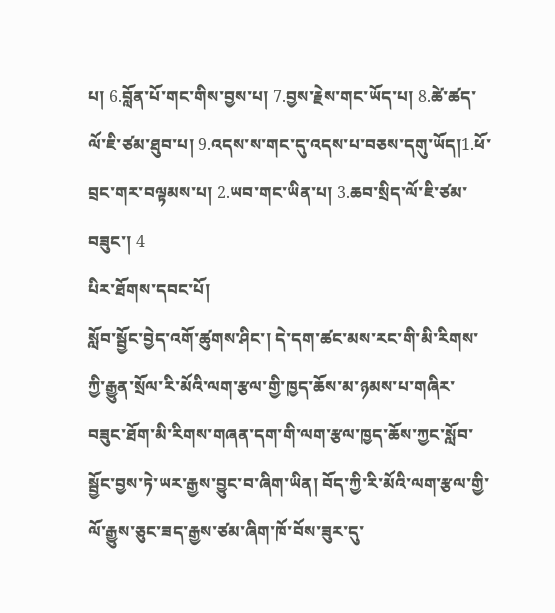པ། 6.བློན་པོ་གང་གིས་བྱས་པ། 7.བྱས་རྗེས་གང་ཡོད་པ། 8.ཚེ་ཚད་ལོ་ཇི་ཙམ་ཐུབ་པ། 9.འདས་ས་གང་དུ་འདས་པ་བཅས་དགུ་ཡོད།1.ཕོ་བྲང་གར་བལྟམས་པ། 2.ཡབ་གང་ཡིན་པ། 3.ཆབ་སྲིད་ལོ་ཇི་ཙམ་བཟུང་། 4
པིར་ཐོགས་དབང་པོ།
སློབ་སྦྱོང་བྱེད་འགོ་ཚུགས་ཤིང་། དེ་དག་ཚང་མས་རང་གི་མི་རིགས་ཀྱི་རྒྱུན་སྲོལ་རི་མོའི་ལག་རྩལ་གྱི་ཁྱད་ཆོས་མ་ཉམས་པ་གཞིར་བཟུང་ཐོག་མི་རིགས་གཞན་དག་གི་ལག་རྩལ་ཁྱད་ཆོས་ཀྱང་སློབ་སྦྱོང་བྱས་ཏེ་ཡར་རྒྱས་བྱུང་བ་ཞིག་ཡིན། བོད་ཀྱི་རི་མོའི་ལག་རྩལ་གྱི་ལོ་རྒྱུས་ཅུང་ཟད་རྒྱས་ཙམ་ཞིག་ཁོ་བོས་ཟུར་དུ་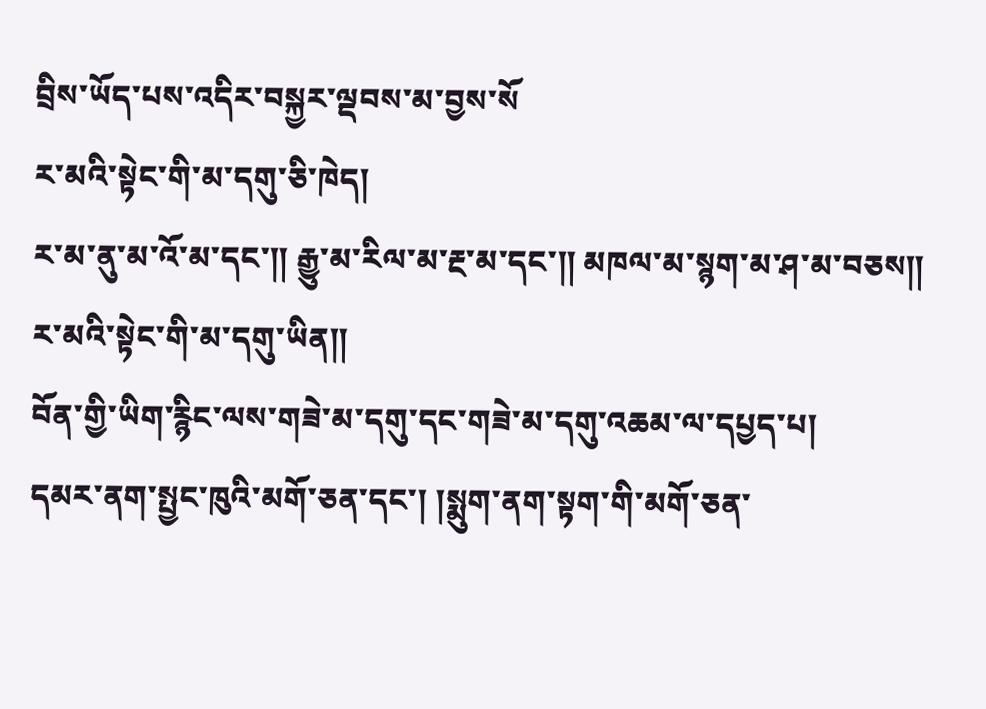བྲིས་ཡོད་པས་འདིར་བསྐྱར་ལྡབས་མ་བྱས་སོ
ར་མའི་སྟེང་གི་མ་དགུ་ཅི་ཁེད།
ར་མ་ནུ་མ་འོ་མ་དང་༎ རྒྱུ་མ་རིལ་མ་རྔ་མ་དང་༎ མཁལ་མ་སྙག་མ་ཤ་མ་བཅས༎ ར་མའི་སྟེང་གི་མ་དགུ་ཡིན༎
བོན་གྱི་ཡིག་རྙིང་ལས་གཟེ་མ་དགུ་དང་གཟེ་མ་དགུ་འཆམ་ལ་དཔྱད་པ།
དམར་ནག་སྤྱང་ཁུའི་མགོ་ཅན་དང་། །སྨུག་ནག་སྟག་གི་མགོ་ཅན་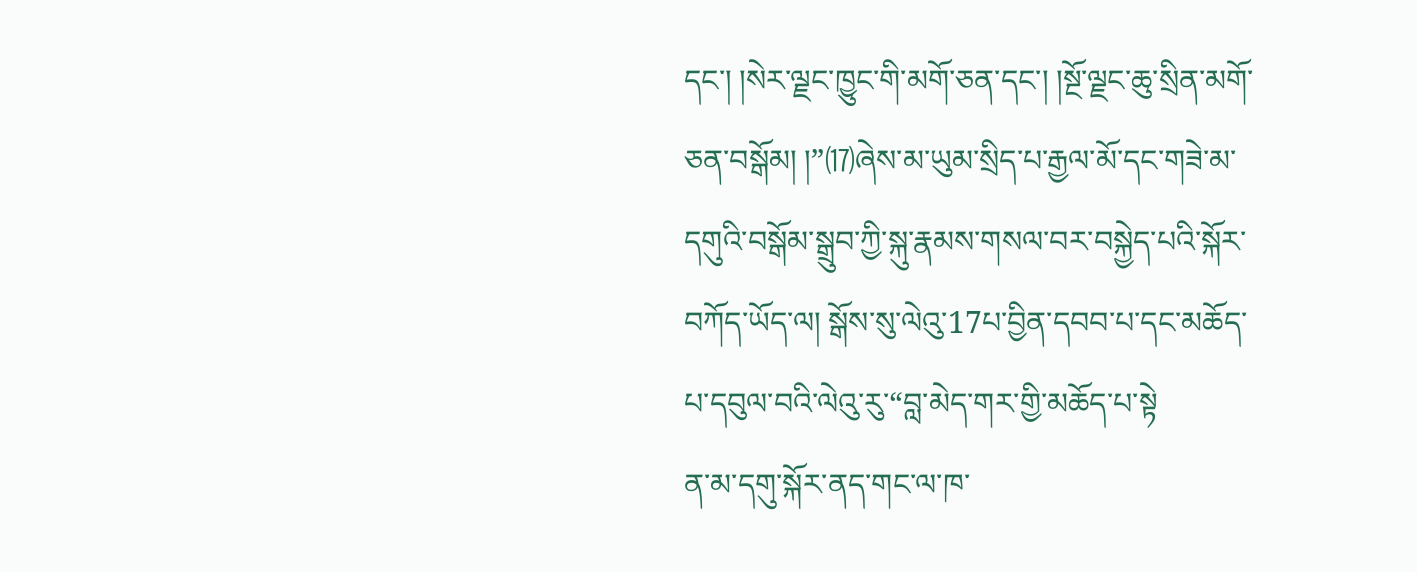དང་། །སེར་ལྗང་ཁྱུང་གི་མགོ་ཅན་དང་། །སྔོ་ལྗང་ཆུ་སྲིན་མགོ་ཅན་བསྒོམ། །”⒄ཞེས་མ་ཡུམ་སྲིད་པ་རྒྱལ་མོ་དང་གཟེ་མ་དགུའི་བསྒོམ་སྒྲུབ་ཀྱི་སྐུ་རྣམས་གསལ་བར་བསྐྱེད་པའི་སྐོར་བཀོད་ཡོད་ལ། སྒོས་སུ་ལེའུ་17པ་བྱིན་དབབ་པ་དང་མཆོད་པ་དབུལ་བའི་ལེའུ་རུ་“བླ་མེད་གར་གྱི་མཆོད་པ་སྟེ
ན་མ་དགུ་སྐོར་ནད་གང་ལ་ཁ་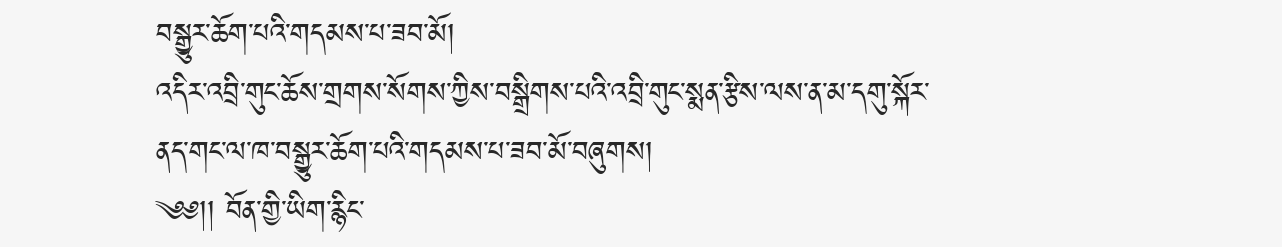བསྒྱུར་ཆོག་པའི་གདམས་པ་ཟབ་མོ།
འདིར་འབྲི་གུང་ཆོས་གྲགས་སོགས་ཀྱིས་བསྒྲིགས་པའི་འབྲི་གུང་སྨན་རྩིས་ལས་ན་མ་དགུ་སྐོར་ནད་གང་ལ་ཁ་བསྒྱུར་ཆོག་པའི་གདམས་པ་ཟབ་མོ་བཞུགས།
༄༅།། བོན་གྱི་ཡིག་རྙིང་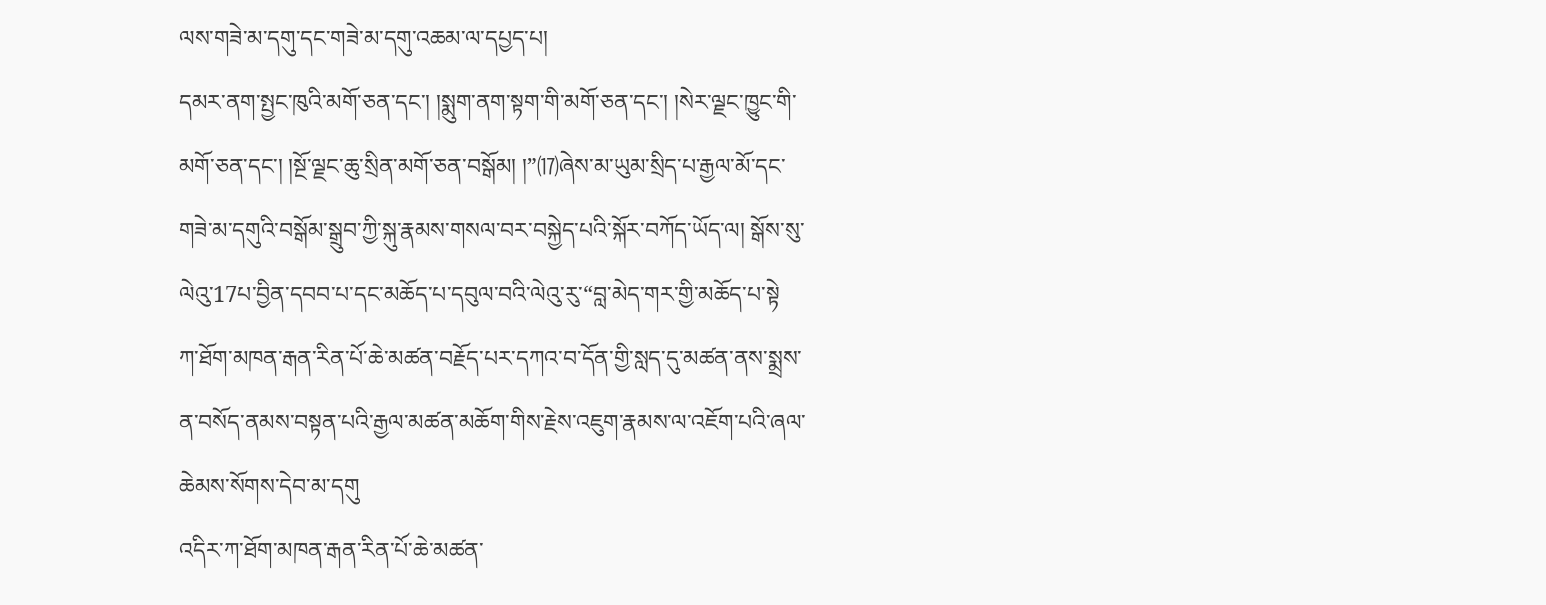ལས་གཟེ་མ་དགུ་དང་གཟེ་མ་དགུ་འཆམ་ལ་དཔྱད་པ།
དམར་ནག་སྤྱང་ཁུའི་མགོ་ཅན་དང་། །སྨུག་ནག་སྟག་གི་མགོ་ཅན་དང་། །སེར་ལྗང་ཁྱུང་གི་མགོ་ཅན་དང་། །སྔོ་ལྗང་ཆུ་སྲིན་མགོ་ཅན་བསྒོམ། །”⒄ཞེས་མ་ཡུམ་སྲིད་པ་རྒྱལ་མོ་དང་གཟེ་མ་དགུའི་བསྒོམ་སྒྲུབ་ཀྱི་སྐུ་རྣམས་གསལ་བར་བསྐྱེད་པའི་སྐོར་བཀོད་ཡོད་ལ། སྒོས་སུ་ལེའུ་17པ་བྱིན་དབབ་པ་དང་མཆོད་པ་དབུལ་བའི་ལེའུ་རུ་“བླ་མེད་གར་གྱི་མཆོད་པ་སྟེ
ཀ་ཐོག་མཁན་རྒན་རིན་པོ་ཆེ་མཚན་བརྗོད་པར་དཀའ་བ་དོན་གྱི་སླད་དུ་མཚན་ནས་སྨྲས་ན་བསོད་ནམས་བསྟན་པའི་རྒྱལ་མཚན་མཆོག་གིས་རྗེས་འཇུག་རྣམས་ལ་འཇོག་པའི་ཞལ་ཆེམས་སོགས་དེབ་མ་དགུ
འདིར་ཀ་ཐོག་མཁན་རྒན་རིན་པོ་ཆེ་མཚན་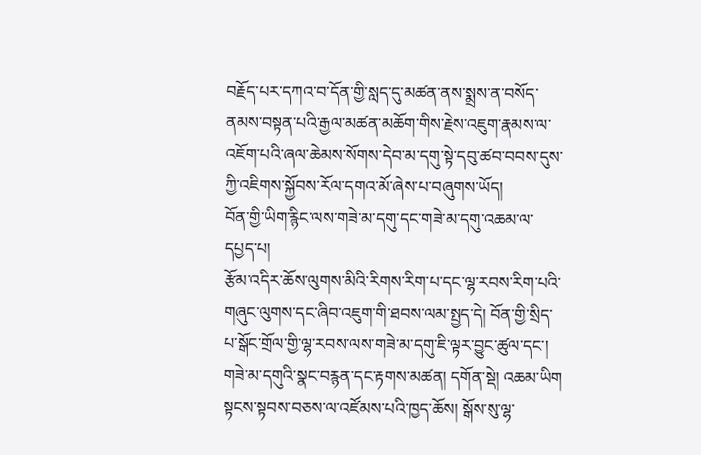བརྗོད་པར་དཀའ་བ་དོན་གྱི་སླད་དུ་མཚན་ནས་སྨྲས་ན་བསོད་ནམས་བསྟན་པའི་རྒྱལ་མཚན་མཆོག་གིས་རྗེས་འཇུག་རྣམས་ལ་འཇོག་པའི་ཞལ་ཆེམས་སོགས་དེབ་མ་དགུ་སྟེ་དབུ་ཚབ་བབས་དུས་ཀྱི་འཇིགས་སྐྱོབས་རོལ་དགའ་མོ་ཞེས་པ་བཞུགས་ཡོད།
བོན་གྱི་ཡིག་རྙིང་ལས་གཟེ་མ་དགུ་དང་གཟེ་མ་དགུ་འཆམ་ལ་དཔྱད་པ།
རྩོམ་འདིར་ཆོས་ལུགས་མིའི་རིགས་རིག་པ་དང་ལྷ་རབས་རིག་པའི་གཞུང་ལུགས་དང་ཞིབ་འཇུག་གི་ཐབས་ལམ་སྤྱད་དེ། བོན་གྱི་སྲིད་པ་སྒོང་གྲོལ་གྱི་ལྷ་རབས་ལས་གཟེ་མ་དགུ་ཇི་ལྟར་བྱུང་ཚུལ་དང་། གཟེ་མ་དགུའི་སྣང་བརྙན་དང་རྟགས་མཚན། དགོན་སྡེ། འཆམ་ཡིག སྟངས་སྟབས་བཅས་ལ་འཛོམས་པའི་ཁྱད་ཆོས། སྒོས་སུ་ལྷ་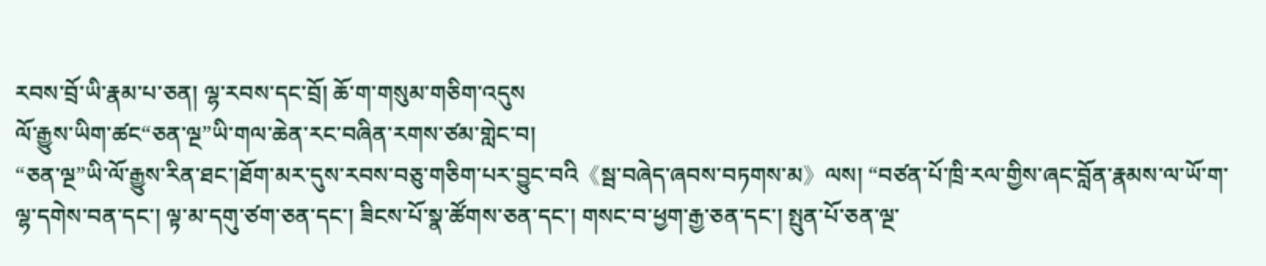རབས་བྲོ་ཡི་རྣམ་པ་ཅན། ལྷ་རབས་དང་བྲོ། ཆོ་ག་གསུམ་གཅིག་འདུས
ལོ་རྒྱུས་ཡིག་ཚང“ཅན་ལྔ”ཡི་གལ་ཆེན་རང་བཞིན་རགས་ཙམ་གླེང་བ།
“ཅན་ལྔ”ཡི་ལོ་རྒྱུས་རིན་ཐང་།ཐོག་མར་དུས་རབས་བཅུ་གཅིག་པར་བྱུང་བའི《སྦ་བཞེད་ཞབས་བཏགས་མ》ལས། “བཙན་པོ་ཁྲི་རལ་གྱིས་ཞང་བློན་རྣམས་ལ་ཡོ་ག་ལྷ་དགེས་བན་དང་། ལྟ་མ་དགུ་ཙག་ཅན་དང་། ཟིངས་པོ་སྣ་ཚོགས་ཅན་དང་། གསང་བ་ཕྱག་རྒྱ་ཅན་དང་། སྤུན་པོ་ཅན་ལྔ་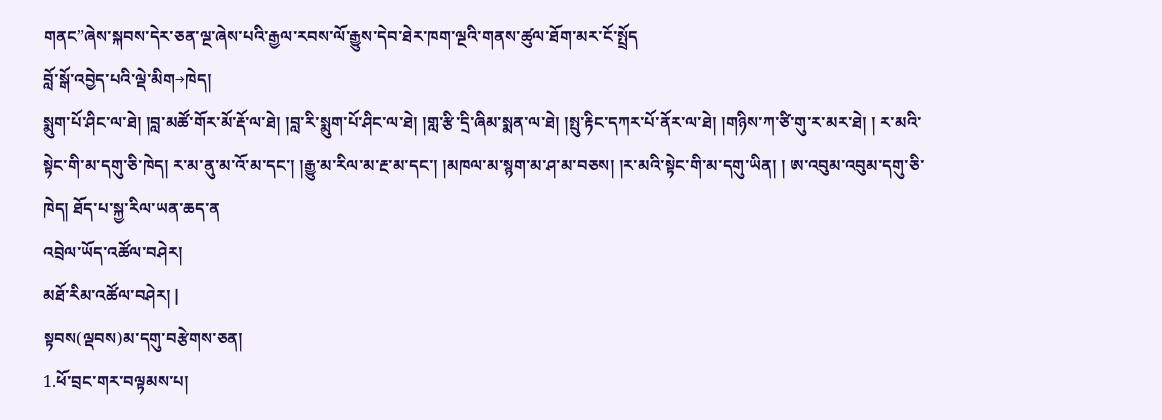གནང”ཞེས་སྐབས་དེར་ཅན་ལྔ་ཞེས་པའི་རྒྱལ་རབས་ལོ་རྒྱུས་དེབ་ཐེར་ཁག་ལྔའི་གནས་ཚུལ་ཐོག་མར་ངོ་སྤྲོད
བློ་སྒོ་འབྱེད་པའི་ལྡེ་མིག→ཁེད།
སྨུག་པོ་ཤིང་ལ་ཐེ། །བླ་མཚོ་གོར་མོ་རྡོ་ལ་ཐེ། །བླ་རི་སྨུག་པོ་ཤིང་ལ་ཐེ། །གླ་རྩི་དྲི་ཞིམ་སྨན་ལ་ཐེ། །སྤུ་རྟིང་དཀར་པོ་ནོར་ལ་ཐེ། །གཉིས་ཀ་ཙི་གུ་ར་མར་ཐེ། ། ར་མའི་སྟེང་གི་མ་དགུ་ཅི་ཁེད། ར་མ་ནུ་མ་འོ་མ་དང་། །རྒྱུ་མ་རིལ་མ་རྔ་མ་དང་། །མཁལ་མ་སྙག་མ་ཤ་མ་བཅས། །ར་མའི་སྟེང་གི་མ་དགུ་ཡིན། ། ཨ་འབུམ་འབུམ་དགུ་ཅི་ཁེད། ཐོད་པ་སྐྱ་རིལ་ཡན་ཆད་ན
འབྲེལ་ཡོད་འཚོལ་བཤེར།
མཐོ་རིམ་འཚོལ་བཤེར། |
སྟབས(ལྡབས)མ་དགུ་བརྩེགས་ཅན།
1.ཕོ་བྲང་གར་བལྟམས་པ།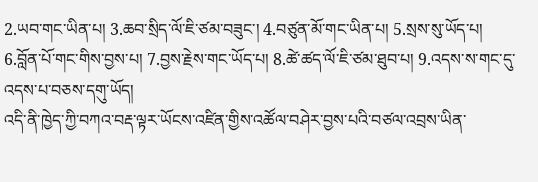2.ཡབ་གང་ཡིན་པ། 3.ཆབ་སྲིད་ལོ་ཇི་ཙམ་བཟུང་། 4.བཙུན་མོ་གང་ཡིན་པ། 5.སྲས་སུ་ཡོད་པ། 6.བློན་པོ་གང་གིས་བྱས་པ། 7.བྱས་རྗེས་གང་ཡོད་པ། 8.ཚེ་ཚད་ལོ་ཇི་ཙམ་ཐུབ་པ། 9.འདས་ས་གང་དུ་འདས་པ་བཅས་དགུ་ཡོད།
འདི་ནི་ཁྱེད་ཀྱི་བཀའ་བརྡ་ལྟར་ཡོངས་འཛིན་གྱིས་འཚོལ་བཤེར་བྱས་པའི་བཙལ་འབྲས་ཡིན་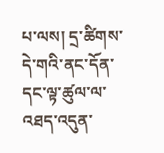པ་ལས། དྲ་ཚིགས་དེ་གའི་ནང་དོན་དང་ལྟ་ཚུལ་ལ་འཐད་འདུན་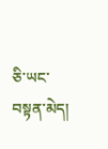ཅི་ཡང་བསྟན་མེད།